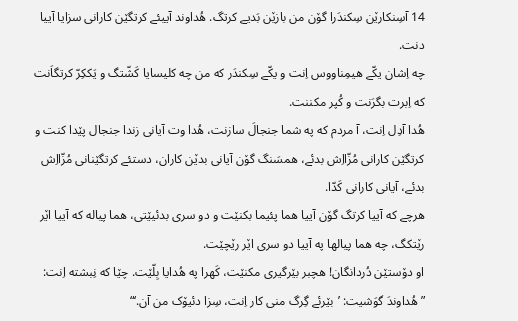14 آسِنکارێن سِکندَرا گۆن من بازێن بَدیے کرتگ. هُداوند آییئے کرتگێن کارانی سزایا آییا دنت.
چه اِشان یکّے هیمِناووس اِنت و یکّے سِکندَر که من چه کلیسایا کَشّتگ و یَککِرّ کرتگاَنت که اِبرت بگرَنت و کُپر مکننت.
هُدا آدِل اِنت، آ مردم که په شما جنجالَ سازنت، هُدا وت آیانی زندا جنجال پێدا کنت و
کرتگێن کارانی مُزّااِش بدئے، همسَنگ گۆن آیانی بدێن کاران، دستئے کرتگێنانی مُزّااِش بدئے، آیانی کارانی کَدّا.
هرچے که آییا کرتگ گۆن آییا هما پئیما بکنێت و دو سری بدئیێتی، هما پیاله که آییا اێر رێتکگ، چه هما پیالها په آییا دو سری اێر رێچێت.
او دۆستێن دُردانگان! هچبر بێرگیری مکنێت، کَهرا په هُدایا بِلّێت. چێا که نِبشته اِنت: ”هُداوندَ گوَشیت: ’بێرئے گِرگ منی کار اِنت، سِزا دئیۆک من آن.‘“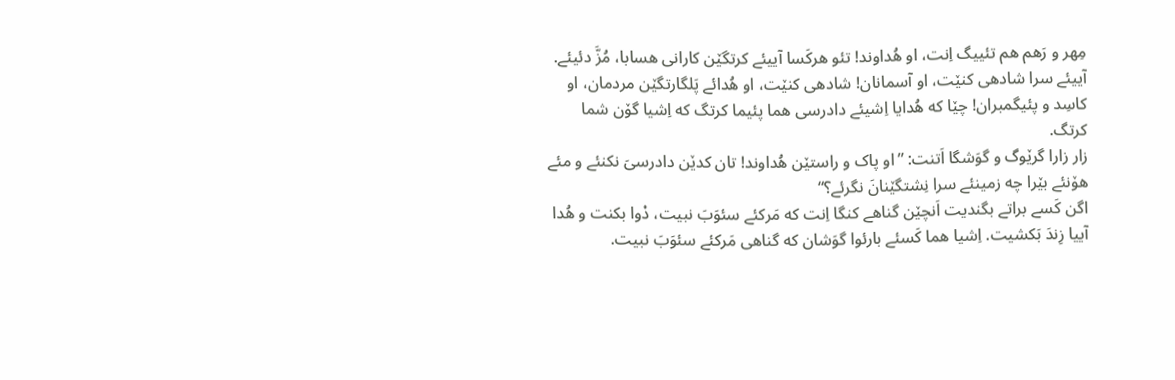مِهر و رَهم هم تئییگ اِنت، او هُداوند! تئو هرکَسا آییئے کرتگێن کارانی هسابا، مُزَّ دئیئے.
آییئے سرا شادهی کنێت، او آسمانان! شادهی کنێت، او هُدائے پَلگارتگێن مردمان، او کاسِد و پئیگمبران! چێا که هُدایا اِشیئے دادرسی هما پئیما کرتگ که اِشیا گۆن شما کرتگ.
زار زارا گرێوگ و گوَشگا اَتنت: ”او پاک و راستێن هُداوند! تان کدێن دادرسیَ نکنئے و مئے هۆنئے بێرا چه زمینئے سرا نِشتگێنانَ نگرئے؟“
اگن کَسے براتے بگندیت اَنچێن گناهے کنگا اِنت که مَرکئے سئوَبَ نبیت، دْوا بکنت و هُدا آییا زِندَ بَکشیت. اِشیا هما کَسئے بارئوا گوَشان که گناهی مَرکئے سئوَبَ نبیت.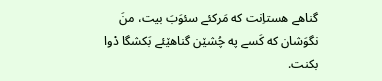گناهے هستاِنت که مَرکئے سئوَبَ بیت، منَ نگوَشان که کَسے په چُشێن گناهێئے بَکشگا دْوا بکنت.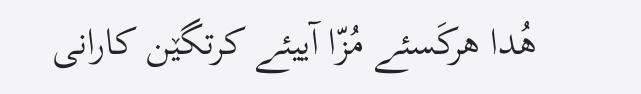هُدا هرکَسئے مُزّا آییئے کرتگێن کارانی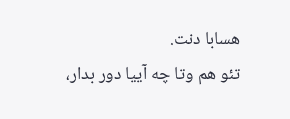هسابا دنت.
تئو هم وتا چه آییا دور بدار،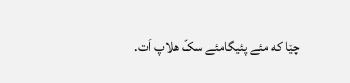چێا که مئے پئیگامئے سکّ هلاپ اَت.